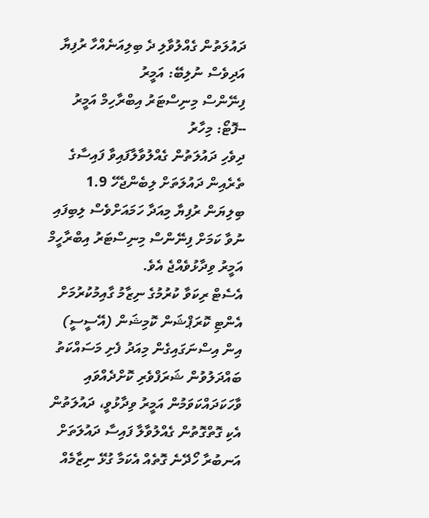ދައުލަތުން ގެއްލުވާލި ދެ ބިލިއަނެއްހާ ރުފިޔާ އަދިވެސް ނުލިބޭ: އަމީރު
ފިނޭންސް މިނިސްޓަރު އިބްރާހިމް އަމީރު --ފޮޓޯ: މިހާރު
ދިވެހި ދައުލަތުން ގެއްލުވާލާފައިވާ ފައިސާގެ ތެރެއިން ދައުލަތަށް ލިބެންޖެހޭ 1.9 ބިލިޔަން ރުފިޔާ މިއަދާ ހަމައަށްވެސް ލިބިފައި ނުވާ ކަމަށް ފިނޭންސް މިނިސްޓަރު އިބްރާހީމް އަމީރު ވިދާޅުވެއްޖެ އެވެ.
އެސެޓް ރިކަވާ ކުރުމުގެ ނިޒާމު ގާއިމުކުރުމަށް އެންޓި ކޮރަޕްޝަން ކޮމިޝަން (އޭސީސީ) އިން އިސްނަގައިގެން މިއަދު ފެށި މަސައްކަތު ބައްދަލުވުން ޝަރަފްވެރި ކޮށްދެއްވައި ވާހަކަދައްކަވަމުން އަމީރު ވިދާޅުވީ، ދައުލަތުން އެކި ގޮތްގޮތުން ގެއްލުވާލާ ފައިސާ ދައުލަތަށް އަނބުރާ ހޯދޭނެ ގޮތެއް އެކަމާ ގުޅޭ ނިޒާމެއް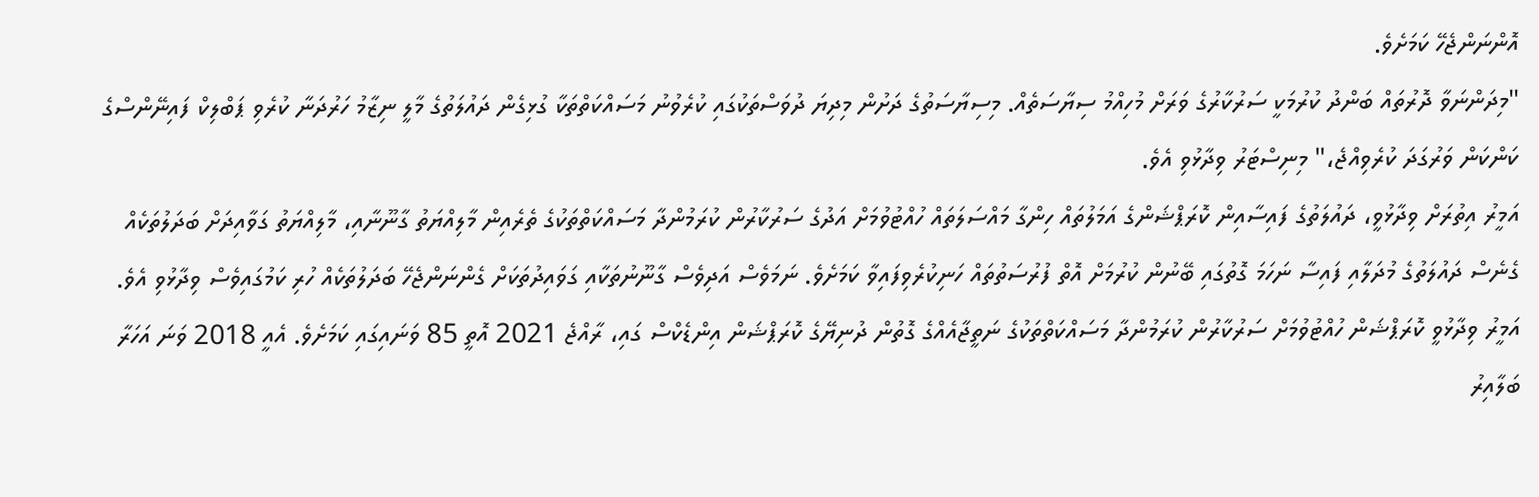އޮންނަންޖެހޭ ކަމަށެވެ.
"މިދަންނަވާ ދޮރުތައް ބަންދު ކުރުމަކީ ސަރުކާރުގެ ވަރަށް މުހިއްމު ސިޔާސަތެއް. މިސިޔާސަތުގެ ދަށުން މިދިޔަ ދުވަސްތަކުގައި ކުރެވުނު މަސައްކަތްތަކާ ގުޅިގެން ދައުލަތުގެ މާލީ ނިޒާމު ހަރުދަނާ ކުރެވި ޕަބްލިކް ފައިނޭންސްގެ ކަންކަން ވަރުގަދަ ކުރެވިއްޖެ،" މިނިސްޓަރު ވިދާޅުވި އެވެ.
އަމީރު އިތުރަށް ވިދާޅުވީ، ދައުލަތުގެ ފައިސާއިން ކޮރަޕްޝަންގެ އަމަލުތައް ހިންގާ މައްސަލަތައް ހުއްޓުވުމަށް އަދުގެ ސަރުކާރުން ކުރަމުންދާ މަސައްކަތްތަކުގެ ތެރެއިން މާލިއްޔަތު ގާނޫނާއި، މާލިއްޔަތު ގަވާއިދަށް ބަދަލުތަކެއް ގެނެސް ދައުލަތުގެ މުދަލާއި ފައިސާ ނަހަމަ ގޮތުގައި ބޭނުން ކުރުމަށް އޮތް ފުރުސަތުތައް ހަނިކުރެވިފައިވާ ކަމަށެވެ. ނަމަވެސް އަދިވެސް ގާނޫނުތަކާއި ގަވައިދުތަކަށް ގެންނަންޖެހޭ ބަދަލުތަކެއް ހުރި ކަމުގައިވެސް ވިދާޅުވި އެވެ.
އަމީރު ވިދާޅުވީ ކޮރަޕްޝަން ހުއްޓުވުމަށް ސަރުކާރުން ކުރަމުންދާ މަސައްކަތްތަކުގެ ނަތީޖާއެއްގެ ގޮތުން ދުނިޔޭގެ ކޮރަޕްޝަން އިންޑެކްސް ގައި، ރާއްޖެ 2021 އޮތީ 85 ވަނައިގައި ކަމަށެވެ. އެއީ 2018 ވަނަ އަހަރާ ބަލާއިރު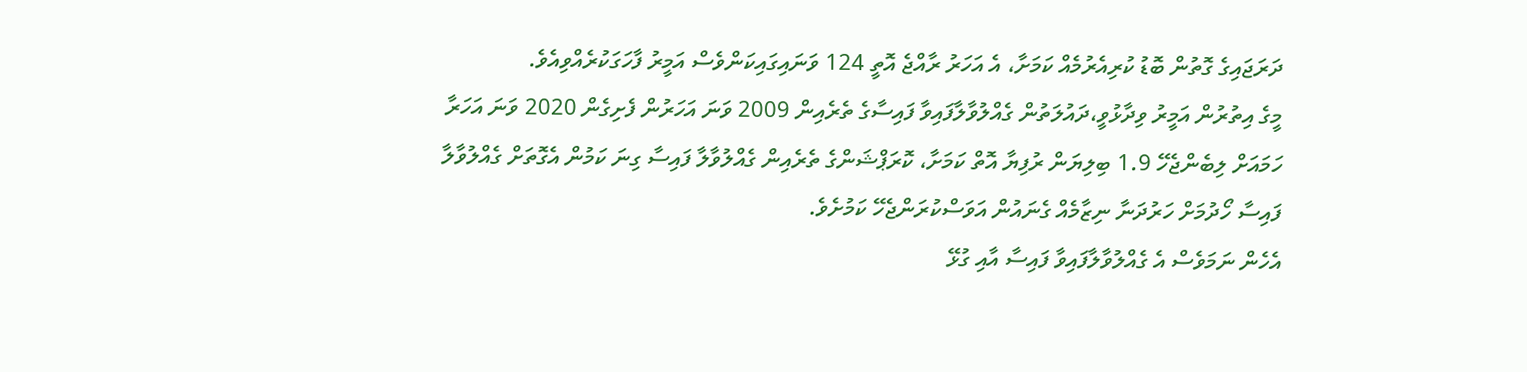ދަރަޖައިގެ ގޮތުން ބޮޑު ކުރިއެރުމެއް ކަމަށާ، އެ އަހަރު ރާއްޖެ އޮތީ 124 ވަނައިގައިކަންވެސް އަމީރު ފާހަގަކުރެއްވިއެވެ.
މީގެ އިތުރުން އަމީރު ވިދާޅުވީ،ދައުލަތުން ގެއްލުވާލާފައިވާ ފައިސާގެ ތެރެއިން 2009 ވަނަ އަހަރުން ފެށިގެން 2020 ވަނަ އަހަރާ ހަމައަށް ލިބެންޖެހޭ 1.9 ބިލިޔަން ރުފިޔާ އޮތް ކަމަށާ، ކޮރަޕްޝަންގެ ތެރެއިން ގެއްލުވާލާ ފައިސާ ގިނަ ކަމުން އެގޮތަށް ގެއްލުވާލާ ފައިސާ ހޯދުމަށް ހަރުދަނާ ނިޒާމެއް ގެނައުން އަވަސްކުރަންޖެހޭ ކަމުށެވެ.
އެހެން ނަމަވެސް އެ ގެއްލުވާލާފައިވާ ފައިސާ އާއި ގުޅޭ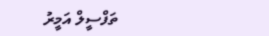ތަފްސީލް އަމީރު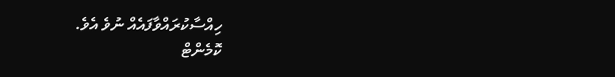ހިއްސާކުރައްވާފައެއް ނުވެ އެވެ.
ކޮމެންޓް